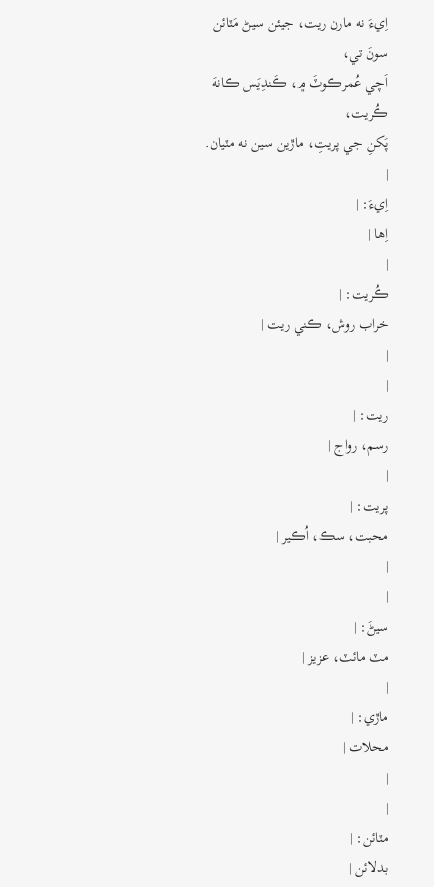اِيءَ نه مارن ريت، جيئن سيڻ مَٽائن سونَ تي،
اَچي عُمرڪوٽَ ۾، ڪَندِيَس ڪانهَ ڪُريت،
پَکنِ جي پريتِ، ماڙين سين نه مٽيان.
|
اِيءَ: |
اِها |
|
ڪُريت: |
خراب روش، ڪني ريت |
|
|
ريت: |
رسم، رواج |
|
پريت: |
محبت، سڪ، اُڪير |
|
|
سيڻَ: |
مٽ مائٽ، عزيز |
|
ماڙي: |
محلات |
|
|
مٽائن: |
بدلائن |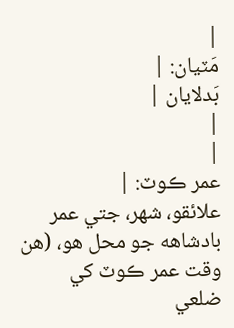|
مَٽيان: |
بَدلايان |
|
|
عمر ڪوٽ: |
علائقو، شهر، جتي عمر بادشاهه جو محل هو، (هن وقت عمر ڪوٽ کي ضلعي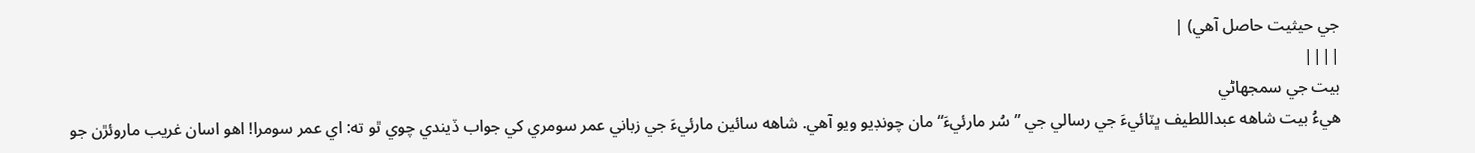جي حيثيت حاصل آهي) |
||||
بيت جي سمجهاڻي
هيءُ بيت شاهه عبداللطيف ڀٽائيءَ جي رسالي جي ”سُر مارئيءَ“ مان چونڊيو ويو آهي. شاهه سائين مارئيءَ جي زباني عمر سومري کي جواب ڏيندي چوي ٿو ته: اي عمر سومرا! اهو اسان غريب ماروئڙن جو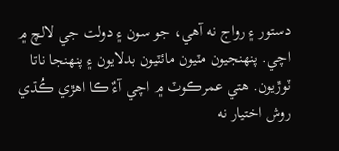دستور ۽ رواج نه آهي، جو سون ۽ دولت جي لالچ ۾ اچي. پنهنجيون مٽيون مائٽيون بدلايون ۽ پنهنجا ناتا ٽوڙيون. هتي عمرڪوٽ ۾ اچي آءٌ ڪا اهڙي ڪُڌي روش اختيار نه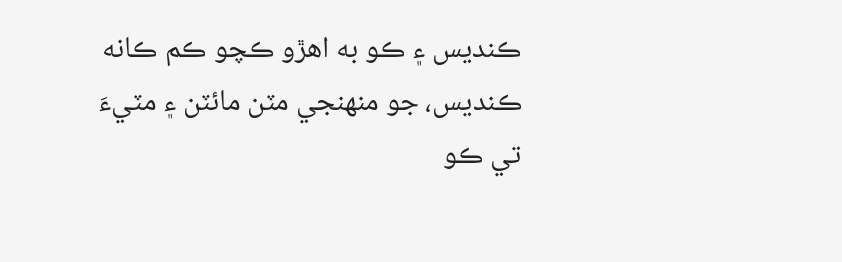ڪنديس ۽ ڪو به اهڙو ڪچو ڪم ڪانه ڪنديس، جو منهنجي مٽن مائٽن ۽ مٽيءَ تي ڪو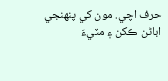حرف اچي. مون کي پنهنجي اباڻن ڪکن ۽ مٽيءَ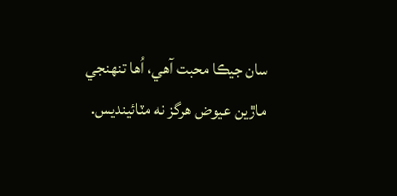سان جيڪا محبت آهي، اُها تنهنجي ماڙين عيوض هرگز نه مٽائينديس.